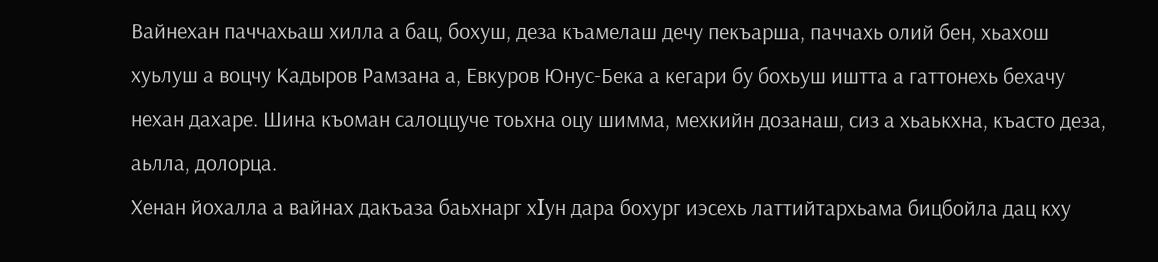Вайнехан паччахьаш хилла а бац, бохуш, деза къамелаш дечу пекъарша, паччахь олий бен, хьахош хуьлуш а воцчу Кадыров Рамзана а, Евкуров Юнус-Бека а кегари бу бохьуш иштта а гаттонехь бехачу нехан дахаре. Шина къоман салоццуче тоьхна оцу шимма, мехкийн дозанаш, сиз а хьаькхна, къасто деза, аьлла, долорца.
Хенан йохалла а вайнах дакъаза баьхнарг хΙун дара бохург иэсехь латтийтархьама бицбойла дац кху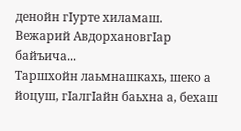денойн гΙурте хиламаш.
Вежарий АвдорхановгIар байъича...
Таршхойн лаьмнашкахь, шеко а йоцуш, гIалгIайн баьхна а, бехаш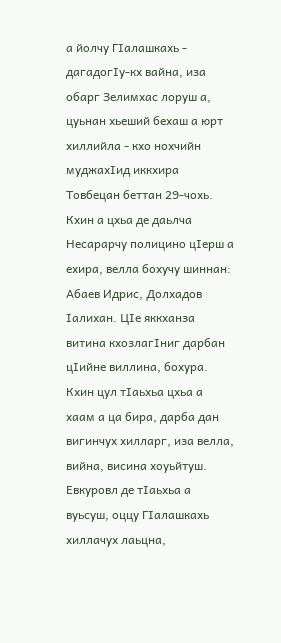а йолчу ГIалашкахь - дагадогIу-кх вайна, иза обарг Зелимхас лоруш а, цуьнан хьеший бехаш а юрт хиллийла - кхо нохчийн муджахIид иккхира Товбецан беттан 29-чохь.
Кхин а цхьа де даьлча Несарарчу полицино цIерш а ехира, велла бохучу шиннан: Абаев Идрис, Долхадов Iалихан. ЦIе яккханза витина кхозлагIниг дарбан цIийне виллина, бохура.
Кхин цул тIаьхьа цхьа а хаам а ца бира, дарба дан вигинчух хилларг, иза велла, вийна, висина хоуьйтуш.
Евкуровл де тIаьхьа а вуьсуш, оццу ГIалашкахь хиллачух лаьцна,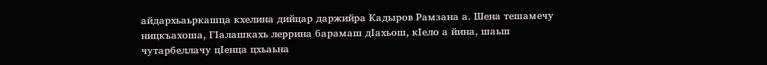айдархьаьркашца кхелина дийцар даржийра Кадыров Рамзана а. Шена тешамечу ницкъахоша, ГIалашкахь леррина барамаш дIахьош, кIело а йина, шаьш чутарбеллачу цIенца цхьаьна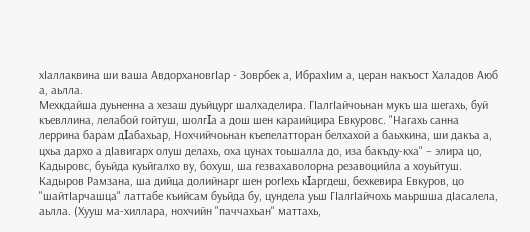хIаллаквина ши ваша АвдорхановгIар - Зоврбек а, ИбрахIим а, церан накъост Халадов Аюб а, аьлла.
Мехкдайша дуьненна а хезаш дуьйцург шалхаделира. ГIалгIайчоьнан мукъ ша шегахь, буй къевллина, лелабой гойтуш, шолгΙа а дош шен караийцира Евкуровс. "Нагахь санна леррина барам дΙабахьар, Нохчийчоьнан къепелатторан белхахой а баьхкина, ши дакъа а, цхьа дархо а дIавигарх олуш делахь, оха цунах тоьшалла до, иза бакъду-кха" – элира цо, Кадыровс, буьйда куьйгалхо ву, бохуш, ша гезвахаволорна резавоцийла а хоуьйтуш.
Кадыров Рамзана, ша дийца долийнарг шен рогIехь кΙаргдеш, бехкевира Евкуров, цо "шайтIарчашца" латтабе къийсам буьйда бу, цундела уьш ГIалгIайчохь маьршша дIасалела, аьлла. (Хууш ма-хиллара, нохчийн "паччахьан" маттахь,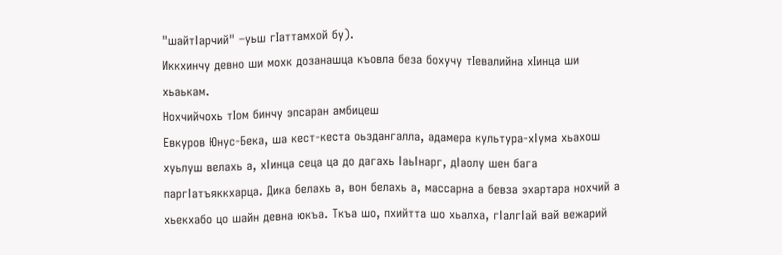"шайтΙарчий" –уьш гIаттамхой бу).
Иккхинчу девно ши мохк дозанашца къовла беза бохучу тIевалийна хIинца ши хьаькам.
Нохчийчохь тIом бинчу эпсаран амбицеш
Евкуров Юнус-Бека, ша кест-кеста оьздангалла, адамера культура-хΙума хьахош хуьлуш велахь а, хΙинца сеца ца до дагахь ΙаьΙнарг, дΙаолу шен бага паргΙатъяккхарца. Дика белахь а, вон белахь а, массарна а бевза эхартара нохчий а хьекхабо цо шайн девна юкъа. Ткъа шо, пхийтта шо хьалха, гΙалгΙай вай вежарий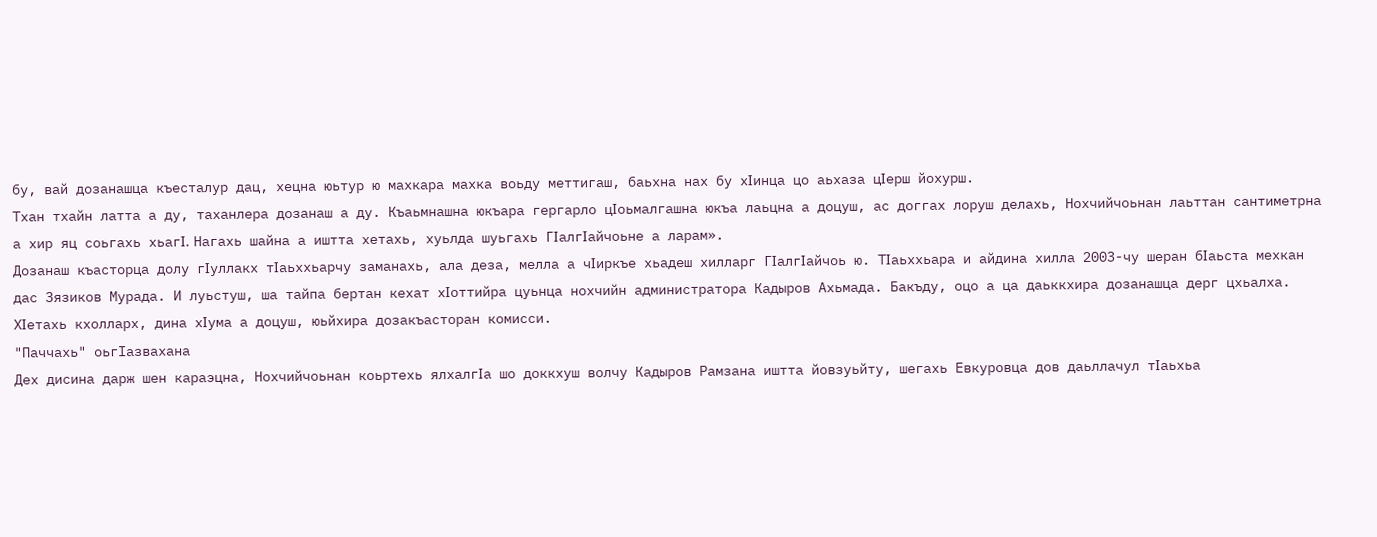бу, вай дозанашца къесталур дац, хецна юьтур ю махкара махка воьду меттигаш, баьхна нах бу хΙинца цо аьхаза цΙерш йохурш.
Тхан тхайн латта а ду, таханлера дозанаш а ду. Къаьмнашна юкъара гергарло цΙоьмалгашна юкъа лаьцна а доцуш, ас доггах лоруш делахь, Нохчийчоьнан лаьттан сантиметрна а хир яц соьгахь хьагΙ. Нагахь шайна а иштта хетахь, хуьлда шуьгахь ГΙалгΙайчоьне а ларам».
Дозанаш къасторца долу гΙуллакх тΙаьххьарчу заманахь, ала деза, мелла а чΙиркъе хьадеш хилларг ГΙалгΙайчоь ю. ТΙаьххьара и айдина хилла 2003-чу шеран бΙаьста мехкан дас Зязиков Мурада. И луьстуш, ша тайпа бертан кехат хΙоттийра цуьнца нохчийн администратора Кадыров Ахьмада. Бакъду, оцо а ца даьккхира дозанашца дерг цхьалха. ХΙетахь кхолларх, дина хΙума а доцуш, юьйхира дозакъасторан комисси.
"Паччахь" оьгIазвахана
Дех дисина дарж шен караэцна, Нохчийчоьнан коьртехь ялхалгΙа шо доккхуш волчу Кадыров Рамзана иштта йовзуьйту, шегахь Евкуровца дов даьллачул тΙаьхьа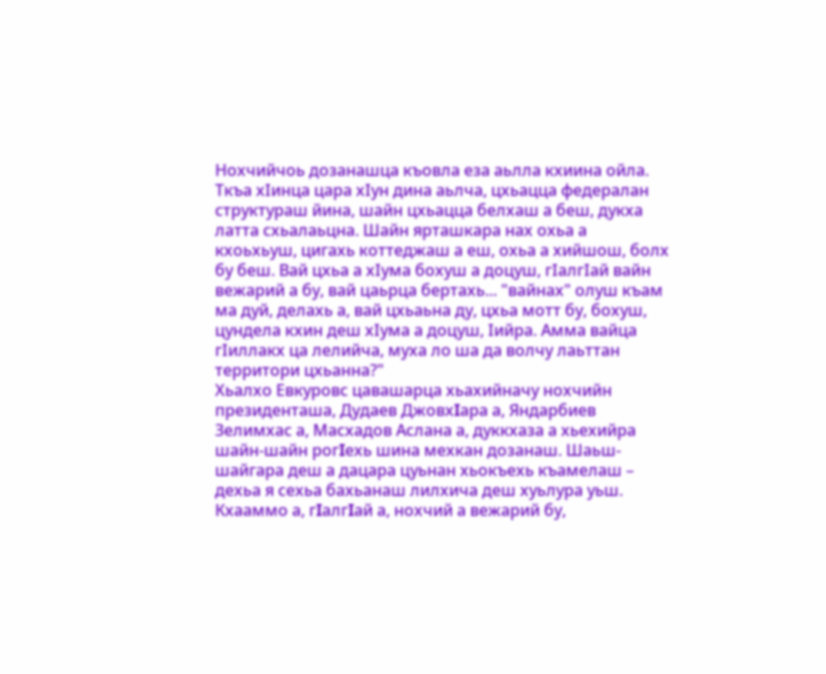Нохчийчоь дозанашца къовла еза аьлла кхиина ойла.
Ткъа хIинца цара хIун дина аьлча, цхьацца федералан структураш йина, шайн цхьацца белхаш а беш, дукха латта схьалаьцна. Шайн ярташкара нах охьа а кхоьхьуш, цигахь коттеджаш а еш, охьа а хийшош, болх бу беш. Вай цхьа а хIума бохуш а доцуш, гIалгIай вайн вежарий а бу, вай цаьрца бертахь... "вайнах" олуш къам ма дуй, делахь а, вай цхьаьна ду, цхьа мотт бу, бохуш, цундела кхин деш хIума а доцуш, Iийра. Амма вайца гIиллакх ца лелийча, муха ло ша да волчу лаьттан территори цхьанна?"
Хьалхо Евкуровс цавашарца хьахийначу нохчийн президенташа, Дудаев ДжовхΙара а, Яндарбиев Зелимхас а, Масхадов Аслана а, дуккхаза а хьехийра шайн-шайн рогΙехь шина мехкан дозанаш. Шаьш-шайгара деш а дацара цуьнан хьокъехь къамелаш – дехьа я сехьа бахьанаш лилхича деш хуьлура уьш. Кхааммо а, гΙалгΙай а, нохчий а вежарий бу,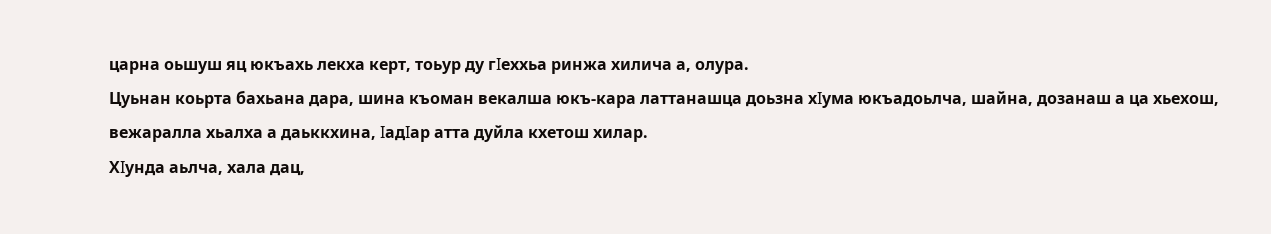царна оьшуш яц юкъахь лекха керт, тоьур ду гΙеххьа ринжа хилича а, олура.
Цуьнан коьрта бахьана дара, шина къоман векалша юкъ-кара латтанашца доьзна хΙума юкъадоьлча, шайна, дозанаш а ца хьехош, вежаралла хьалха а даьккхина, ΙадΙар атта дуйла кхетош хилар.
ХΙунда аьлча, хала дац,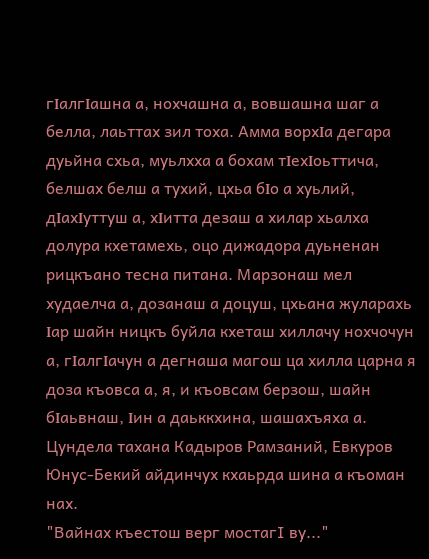гΙалгΙашна а, нохчашна а, вовшашна шаг а белла, лаьттах зил тоха. Амма ворхΙа дегара дуьйна схьа, муьлхха а бохам тΙехΙоьттича, белшах белш а тухий, цхьа бΙо а хуьлий, дΙахΙуттуш а, хΙитта дезаш а хилар хьалха долура кхетамехь, оцо дижадора дуьненан рицкъано тесна питана. Марзонаш мел худаелча а, дозанаш а доцуш, цхьана жуларахь Ιар шайн ницкъ буйла кхеташ хиллачу нохчочун а, гΙалгΙачун а дегнаша магош ца хилла царна я доза къовса а, я, и къовсам берзош, шайн бΙаьвнаш, Ιин а даьккхина, шашахъяха а.
Цундела тахана Кадыров Рамзаний, Евкуров Юнус-Бекий айдинчух кхаьрда шина а къоман нах.
"Вайнах къестош верг мостагI ву..."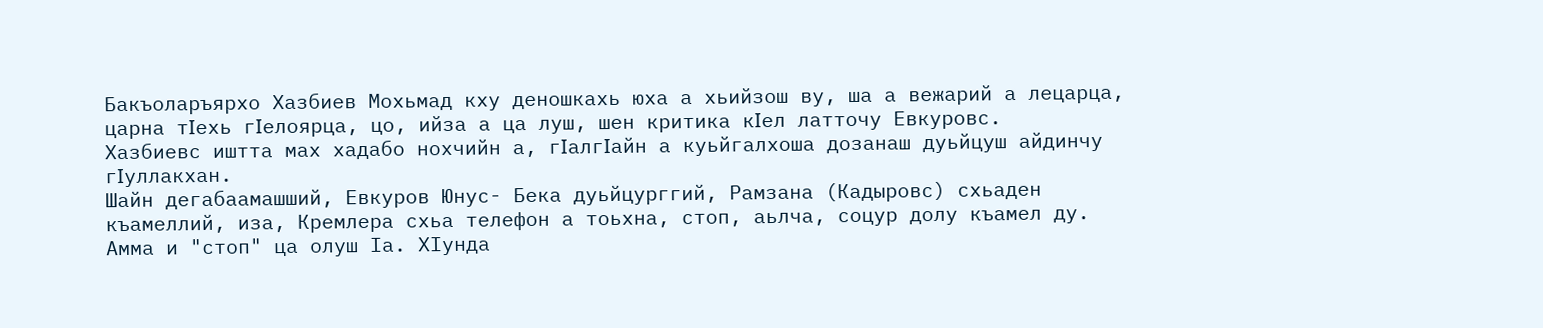Бакъоларъярхо Хазбиев Мохьмад кху деношкахь юха а хьийзош ву, ша а вежарий а лецарца, царна тΙехь гΙелоярца, цо, ийза а ца луш, шен критика кΙел латточу Евкуровс.
Хазбиевс иштта мах хадабо нохчийн а, гΙалгΙайн а куьйгалхоша дозанаш дуьйцуш айдинчу гΙуллакхан.
Шайн дегабаамашший, Евкуров Юнус- Бека дуьйцурггий, Рамзана (Кадыровс) схьаден къамеллий, иза, Кремлера схьа телефон а тоьхна, стоп, аьлча, соцур долу къамел ду. Амма и "стоп" ца олуш Iа. ХIунда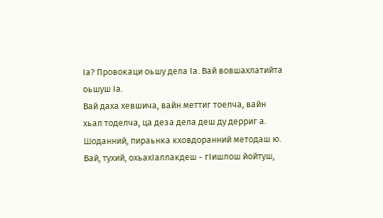Iа? Провокаци оьшу дела Iа. Вай вовшахлатийта оьшуш Iа.
Вай даха хевшича, вайн меттиг тоелча, вайн хьал тоделча, ца деза дела деш ду дерриг а. Шоданний, пираьнка кховдоранний методаш ю. Вай, тухий, охьахIаллакдеш - гIишлош йойтуш,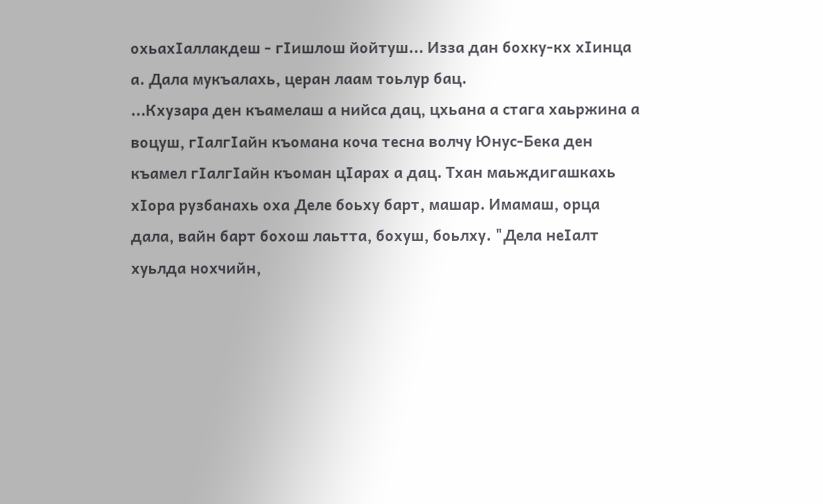охьахIаллакдеш - гIишлош йойтуш... Изза дан бохку-кх хIинца а. Дала мукъалахь, церан лаам тоьлур бац.
...Кхузара ден къамелаш а нийса дац, цхьана а стага хаьржина а воцуш, гIалгIайн къомана коча тесна волчу Юнус-Бека ден къамел гIалгIайн къоман цIарах а дац. Тхан маьждигашкахь хIора рузбанахь оха Деле боьху барт, машар. Имамаш, орца дала, вайн барт бохош лаьтта, бохуш, боьлху. "Дела неIалт хуьлда нохчийн,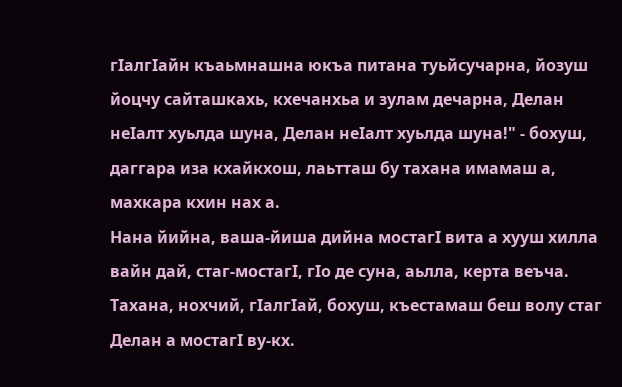гIалгIайн къаьмнашна юкъа питана туьйсучарна, йозуш йоцчу сайташкахь, кхечанхьа и зулам дечарна, Делан неIалт хуьлда шуна, Делан неIалт хуьлда шуна!" - бохуш, даггара иза кхайкхош, лаьтташ бу тахана имамаш а, махкара кхин нах а.
Нана йийна, ваша-йиша дийна мостагI вита а хууш хилла вайн дай, стаг-мостагI, гIо де суна, аьлла, керта веъча. Тахана, нохчий, гIалгIай, бохуш, къестамаш беш волу стаг Делан а мостагI ву-кх.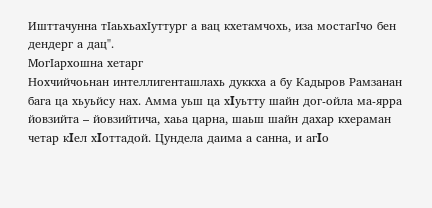Ишттачунна тIаьхьахIуттург а вац кхетамчохь, иза мостагIчо бен дендерг а дац".
МогIархошна хетарг
Нохчийчоьнан интеллигенташлахь дуккха а бу Кадыров Рамзанан бага ца хьуьйсу нах. Амма уьш ца хΙуьтту шайн дог-ойла ма-ярра йовзийта – йовзийтича, хаьа царна, шаьш шайн дахар кхераман четар кΙел хΙоттадой. Цундела даима а санна, и агΙо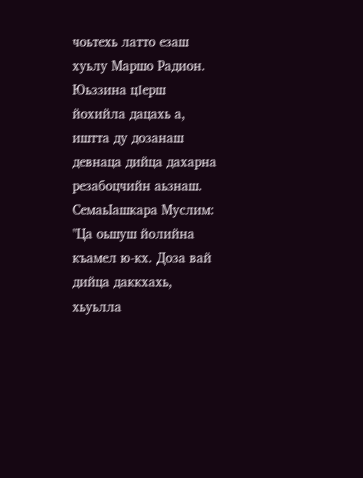чоьтехь латто езаш хуьлу Маршо Радион. Юьззина цΙерш йохийла дацахь а, иштта ду дозанаш девнаца дийца дахарна резабоцчийн аьзнаш.
СемаьIашкара Муслим: "Ца оьшуш йолийна къамел ю-кх. Доза вай дийца даккхахь, хьуьлла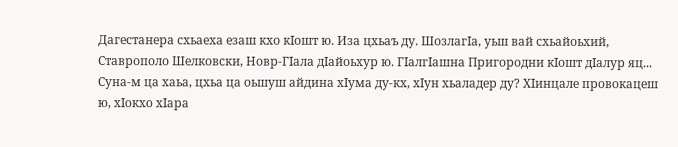Дагестанера схьаеха езаш кхо кIошт ю. Иза цхьаъ ду. ШозлагIа, уьш вай схьайоьхий, Ставрополо Шелковски, Новр-ГIала дIайоьхур ю. ГIалгIашна Пригородни кIошт дIалур яц...
Суна-м ца хаьа, цхьа ца оьшуш айдина хIума ду-кх, хIун хьаладер ду? ХIинцале провокацеш ю, хIокхо хIара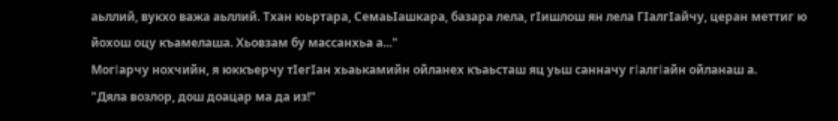аьллий, вукхо важа аьллий. Тхан юьртара, СемаьIашкара, базара лела, гIишлош ян лела ГIалгIайчу, церан меттиг ю йохош оцу къамелаша. Хьовзам бу массанхьа а..."
МогΙарчу нохчийн, я юккъерчу тIегIан хьаькамийн ойланех къаьсташ яц уьш санначу гΙалгΙайн ойланаш а.
"Дяла возлор, дош доацар ма да из!"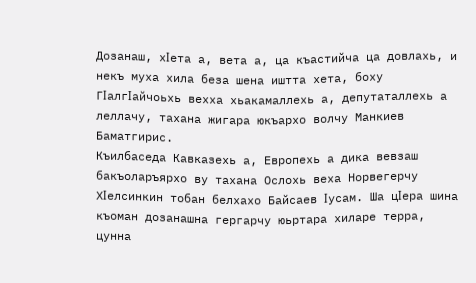Дозанаш, хΙета а, вета а, ца къастийча ца довлахь, и некъ муха хила беза шена иштта хета, боху ГΙалгΙайчоьхь вехха хьакамаллехь а, депутаталлехь а леллачу, тахана жигара юкъархо волчу Манкиев Баматгирис.
Къилбаседа Кавказехь а, Европехь а дика вевзаш бакъоларъярхо ву тахана Ослохь веха Норвегерчу ХΙелсинкин тобан белхахо Байсаев Ιусам. Ша цΙера шина къоман дозанашна гергарчу юьртара хиларе терра, цунна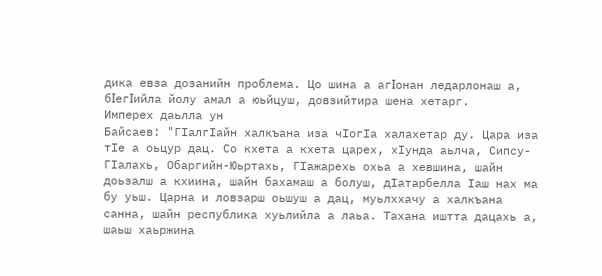дика евза дозанийн проблема. Цо шина а агΙонан ледарлонаш а, бΙегΙийла йолу амал а юьйцуш, довзийтира шена хетарг.
Имперех даьлла ун
Байсаев: "ГIалгIайн халкъана иза чIогIа халахетар ду. Цара иза тIе а оьцур дац. Со кхета а кхета царех, хIунда аьлча, Сипсу-ГIалахь, Обаргийн-Юьртахь, ГIажарехь охьа а хевшина, шайн доьзалш а кхиина, шайн бахамаш а болуш, дIатарбелла Iаш нах ма бу уьш. Царна и ловзарш оьшуш а дац, муьлххачу а халкъана санна, шайн республика хуьлийла а лаьа. Тахана иштта дацахь а, шаьш хаьржина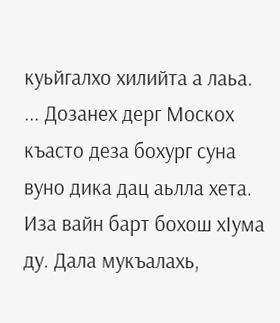куьйгалхо хилийта а лаьа.
... Дозанех дерг Москох къасто деза бохург суна вуно дика дац аьлла хета. Иза вайн барт бохош хIума ду. Дала мукъалахь,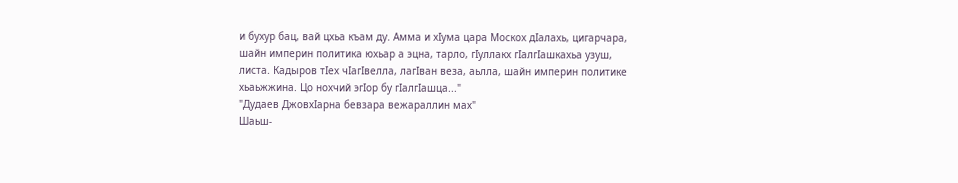и бухур бац, вай цхьа къам ду. Амма и хIума цара Москох дIалахь, цигарчара, шайн империн политика юхьар а эцна, тарло, гIуллакх гIалгIашкахьа узуш, листа. Кадыров тIех чIагIвелла, лагIван веза, аьлла, шайн империн политике хьаьжжина. Цо нохчий эгIор бу гIалгIашца..."
"Дудаев ДжовхIарна бевзара вежараллин мах"
Шаьш-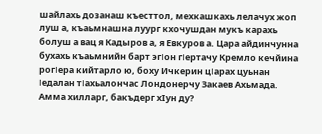шайлахь дозанаш къесттол, мехкашкахь лелачух жоп луш а, къаьмнашна луург кхочушдан мукъ карахь болуш а вац я Кадыров а, я Евкуров а. Цара айдинчунна бухахь къаьмнийн барт эгΙон гΙертачу Кремло кечйина рогΙера кийтарло ю, боху Ичкерин цΙарах цуьнан Ιедалан тΙахьалончас Лондонерчу Закаев Ахьмада.
Амма хилларг, бакъдерг хIун ду?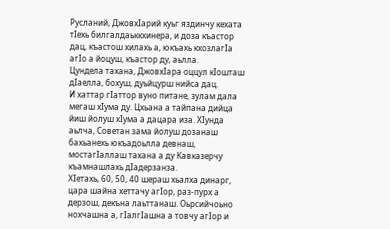Русланий, ДжовхIарий куьг яздинчу кехата тIехь билгалдаьккхинера, и доза къастор дац, къастош хилахь а, юкъахь кхозлагIа агIо а йоцуш, къастор ду, аьлла.
Цундела тахана, ДжовхIара оццул кIошташ дIаелла, бохуш, дуьйцурш нийса дац.
И хаттар гIаттор вуно питане, зулам дала мегаш хIума ду. Цхьана а тайпана дийца йиш йолуш хIума а дацара иза. ХIунда аьлча, Советан зама йолуш дозанаш бахьанехь юкъадоьлла девнаш, мостагIаллаш тахана а ду Кавказерчу къамнашлахь дIадерзанза.
ХIетахь, 60, 50, 40 шераш хьалха динарг, цара шайна хеттачу агIор, раз-пурх а дерзош, декъна лаьттанаш. Оьрсийчоьно нохчашна а, гIалгIашна а товчу агIор и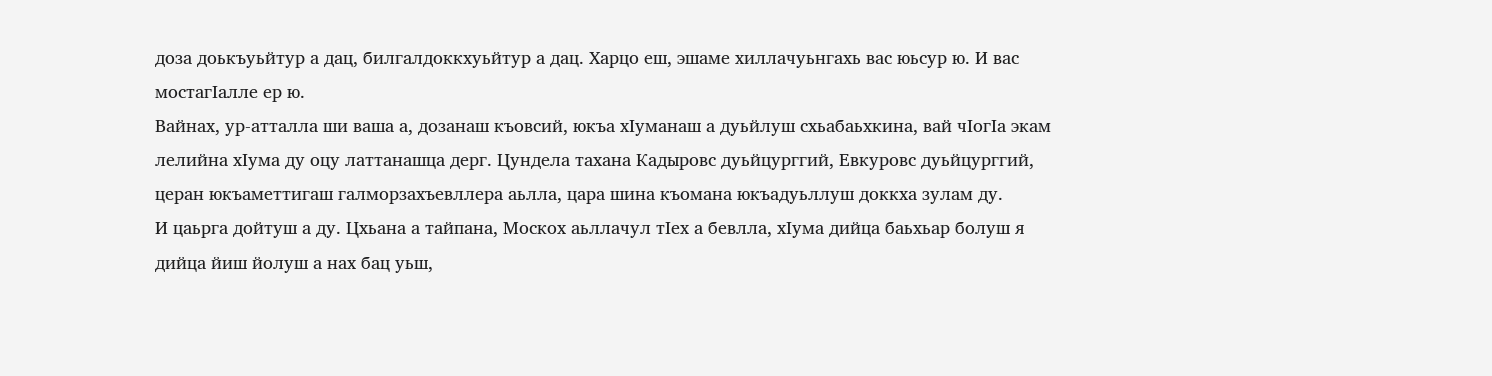доза доькъуьйтур а дац, билгалдоккхуьйтур а дац. Харцо еш, эшаме хиллачуьнгахь вас юьсур ю. И вас мостагIалле ер ю.
Вайнах, ур-атталла ши ваша а, дозанаш къовсий, юкъа хIуманаш а дуьйлуш схьабаьхкина, вай чIогIа экам лелийна хIума ду оцу латтанашца дерг. Цундела тахана Кадыровс дуьйцурггий, Евкуровс дуьйцурггий, церан юкъаметтигаш галморзахъевллера аьлла, цара шина къомана юкъадуьллуш доккха зулам ду.
И цаьрга дойтуш а ду. Цхьана а тайпана, Москох аьллачул тIех а бевлла, хIума дийца баьхьар болуш я дийца йиш йолуш а нах бац уьш,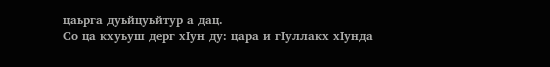цаьрга дуьйцуьйтур а дац.
Со ца кхуьуш дерг хIун ду: цара и гIуллакх хIунда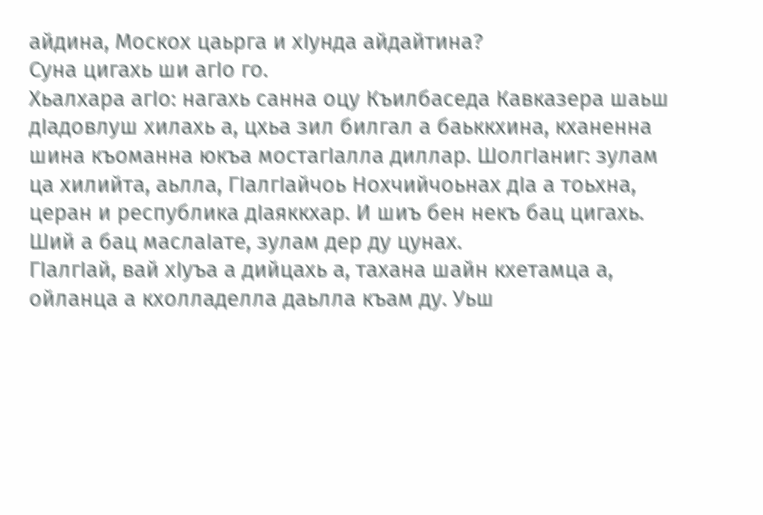айдина, Москох цаьрга и хIунда айдайтина?
Суна цигахь ши агIо го.
Хьалхара агIо: нагахь санна оцу Къилбаседа Кавказера шаьш дIадовлуш хилахь а, цхьа зил билгал а баьккхина, кханенна шина къоманна юкъа мостагIалла диллар. ШолгIаниг: зулам ца хилийта, аьлла, ГIалгIайчоь Нохчийчоьнах дIа а тоьхна, церан и республика дIаяккхар. И шиъ бен некъ бац цигахь. Ший а бац маслаIате, зулам дер ду цунах.
ГIалгIай, вай хIуъа а дийцахь а, тахана шайн кхетамца а, ойланца а кхолладелла даьлла къам ду. Уьш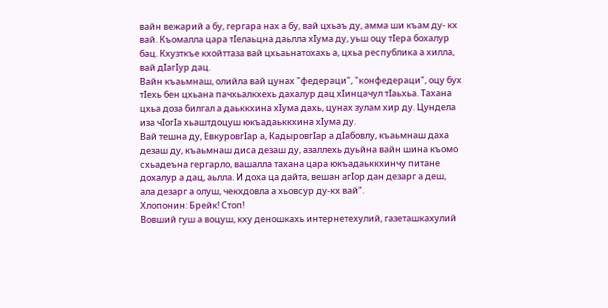вайн вежарий а бу, гергара нах а бу, вай цхьаъ ду, амма ши къам ду- кх вай. Къомалла цара тIелаьцна даьлла хIума ду, уьш оцу тIера бохалур бац. Кхузткъе кхойттаза вай цхьаьнатохахь а, цхьа республика а хилла, вай дIагIур дац.
Вайн къаьмнаш, олийла вай цунах "федераци", "конфедераци", оцу бух тIехь бен цхьана пачхьалкхехь дахалур дац хIинцачул тIаьхьа. Тахана цхьа доза билгал а даьккхина хIума дахь, цунах зулам хир ду. Цундела иза чIогIа хьаштдоцуш юкъадаьккхина хIума ду.
Вай тешна ду, ЕвкуровгIар а, КадыровгIар а дIабовлу, къаьмнаш даха дезаш ду, къаьмнаш диса дезаш ду, азаллехь дуьйна вайн шина къомо схьадеъна гергарло, вашалла тахана цара юкъадаьккхинчу питане дохалур а дац, аьлла. И доха ца дайта, вешан агIор дан дезарг а деш, ала дезарг а олуш, чекхдовла а хьовсур ду-кх вай".
Хлопонин: Брейк! Стоп!
Вовший гуш а воцуш, кху деношкахь интернетехулий, газеташкахулий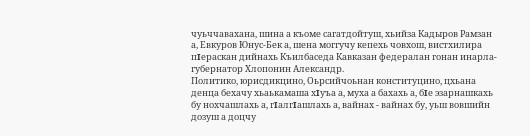чуьччавахана, шина а къоме сагатдойтуш, хьийза Кадыров Рамзан а, Евкуров Юнус-Бек а, шена моггучу кепехь човхош, вистхилира пΙераскан дийнахь Къилбаседа Кавказан федералан гонан инарла-губернатор Хлопонин Александр.
Политико, юрисдикцино, Оьрсийчоьнан конституцино, цхьана денца бехачу хьаькамаша хΙуъа а, муха а бахахь а, бΙе эзарнашкахь бу нохчашлахь а, гΙалгΙашлахь а, вайнах - вайнах бу, уьш вовшийн дозуш а доцчу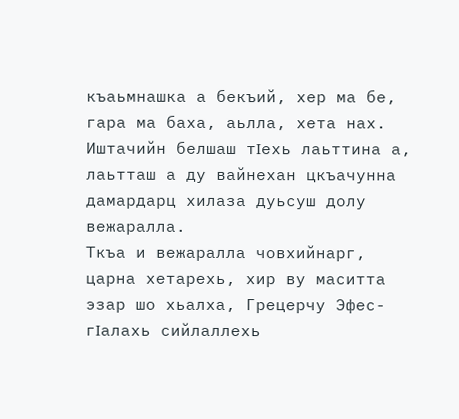къаьмнашка а бекъий, хер ма бе, гара ма баха, аьлла, хета нах. Иштачийн белшаш тΙехь лаьттина а, лаьтташ а ду вайнехан цкъачунна дамардарц хилаза дуьсуш долу вежаралла.
Ткъа и вежаралла човхийнарг, царна хетарехь, хир ву маситта эзар шо хьалха, Грецерчу Эфес-гΙалахь сийлаллехь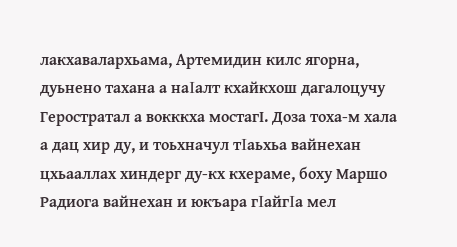лакхавалархьама, Артемидин килс ягорна, дуьнено тахана а наΙалт кхайкхош дагалоцучу Геростратал а вокккха мостагI. Доза тоха-м хала а дац хир ду, и тоьхначул тΙаьхьа вайнехан цхьааллах хиндерг ду-кх кхераме, боху Маршо Радиога вайнехан и юкъара гΙайгΙа мел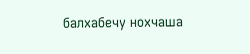балхабечу нохчаша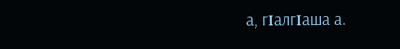а, гΙалгΙаша а.